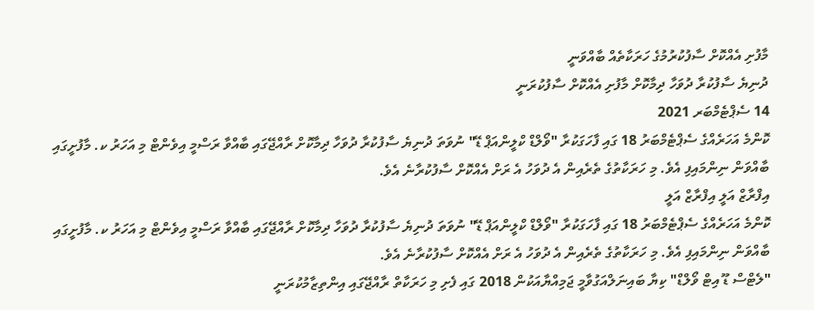މާފުށި އެއްކޮށް ސާފުކުރުމުގެ ހަރަކާތެއް ބާއްވަނީ
ދުނިޔެ ސާފުކުރާ ދުވަހާ ދިމާކޮށް މާފުށި އެއްކޮށް ސާފުކުރަނީ
14 ސެޕްޓެމްބަރ 2021
ކޮންމެ އަހަރެއްގެ ސެޕްޓެމްބަރު 18 ގައި ފާހަގަކުރާ "ވޯލްޑް ކްލީންއަޕް ޑޭ" ނުވަތަ ދުނިޔެ ސާފުކުރާ ދުވަހާ ދިމާކޮށް ރާއްޖޭގައި ބާއްވާ ރަސްމީ އިވެންޓް މި އަހަރު ކ. މާފުށީގައި ބާއްވަން ނިންމައިފި އެވެ. މި ހަރަކާތުގެ ތެރެއިން އެ ދުވަހު އެ ރަށް އެއްކޮށް ސާފުކުރާނެ އެވެ.
އިފްރާޒް އަލީ އިފްރާޒް އަލީ
ކޮންމެ އަހަރެއްގެ ސެޕްޓެމްބަރު 18 ގައި ފާހަގަކުރާ "ވޯލްޑް ކްލީންއަޕް ޑޭ" ނުވަތަ ދުނިޔެ ސާފުކުރާ ދުވަހާ ދިމާކޮށް ރާއްޖޭގައި ބާއްވާ ރަސްމީ އިވެންޓް މި އަހަރު ކ. މާފުށީގައި ބާއްވަން ނިންމައިފި އެވެ. މި ހަރަކާތުގެ ތެރެއިން އެ ދުވަހު އެ ރަށް އެއްކޮށް ސާފުކުރާނެ އެވެ.
"ލެޓްސް ޑޫ އިޓް ވޯލްޑް" ކިޔާ ބައިނަލްއަގުވާމީ ޖަމިއްޔާއަކުން 2018 ގައި ފެށި މި ހަރަކާތް ރާއްޖޭގައި އިންތިޒާމުކުރަނީ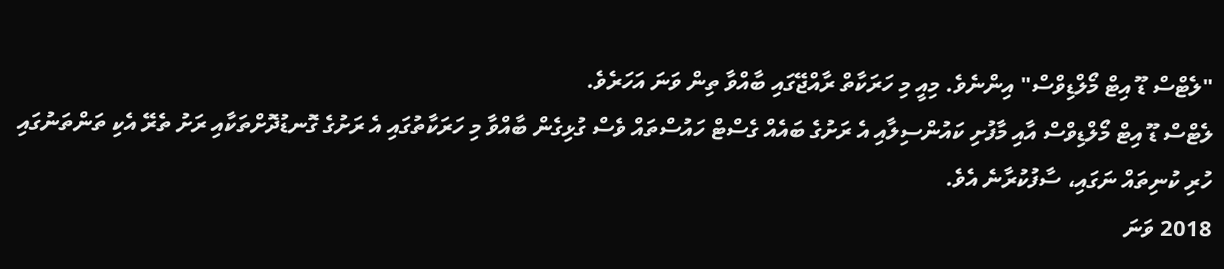"ލެޓްސް ޑޫ އިޓް މޯލްޑިވްސް" އިންނެވެ. މިއީ މި ހަރަކާތް ރާއްޖޭގައި ބާއްވާ ތިން ވަނަ އަހަރެވެ.
ލެޓްސް ޑޫ އިޓް މޯލްޑިވްސް އާއި މާފުށި ކައުންސިލާއި އެ ރަށުގެ ބައެއް ގެސްޓް ހައުސްތައް ވެސް ގުޅިގެން ބާއްވާ މި ހަރަކާތުގައި އެ ރަށުގެ ގޮނޑުދޮށްތަކާއި ރަށު ތެރޭ އެކި ތަންތަނުގައި ހުރި ކުނިތައް ނަގައި، ސާފުކުރާނެ އެވެ.
2018 ވަނަ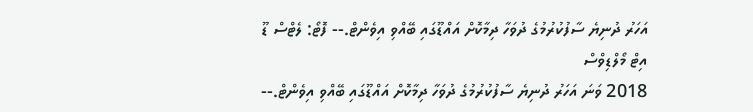އަހަރު ދުނިޔެ ސާފުކުރުމުގެ ދުވަހާ ދިމާކޮށް އައްޑޫގައި ބޭއްވި އިވެންޓް.-- ފޮޓޯ: ލެޓްސް ޑޫ އިޓް މޯލްޑިވްސް
2018 ވަނަ އަހަރު ދުނިޔެ ސާފުކުރުމުގެ ދުވަހާ ދިމާކޮށް އައްޑޫގައި ބޭއްވި އިވެންޓް.--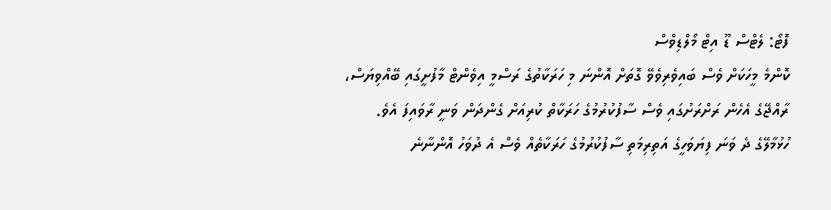ފޮޓޯ: ލެޓްސް ޑޫ އިޓް މޯލްޑިވްސް
ކޮންމެ މީހަކަށް ވެސް ބައިވެރިވެވޭ ގޮތަށް އޮންނަ މި ހަރަކާތުގެ ރަސްމީ އިވެންޓް މާފުށީގައި ބޭއްވިޔަސް، ރާއްޖޭގެ އެހެން ރަށްރަށުގައި ވެސް ސާފުކުރުމުގެ ހަރަކާތް ކުރިއަށް ގެންދަން ވަނީ ރާވައިފަ އެވެ. ހުޅުމާލޭގެ ދެ ވަނަ ފިޔަވަހީގެ އަތިރިމަތި ސާފުކުރުމުގެ ހަރަކާތެއް ވެސް އެ ދުވަހު އޮންނާނެ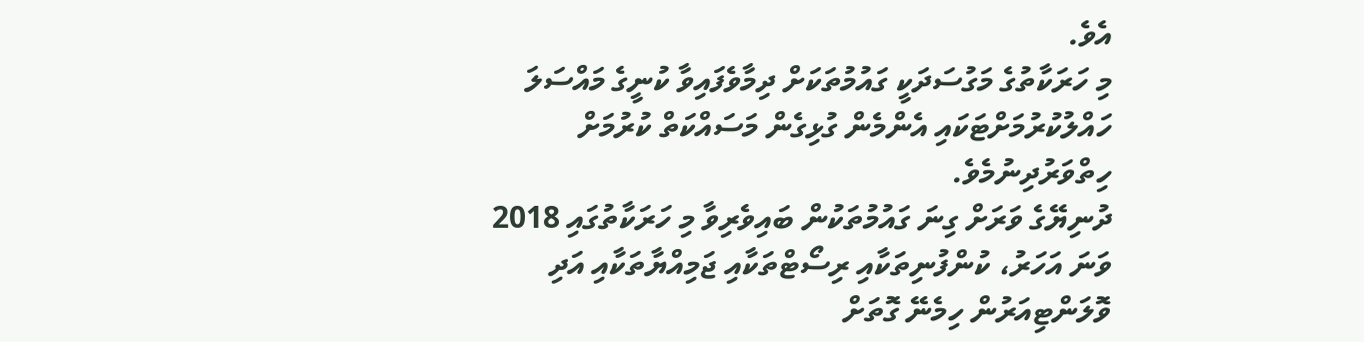އެވެ.
މި ހަރަކާތުގެ މަގުސަދަކީ ގައުމުތަކަށް ދިމާވެފައިވާ ކުނީގެ މައްސަލަ ހައްލުކުރުމަށްޓަކައި އެންމެން ގުޅިގެން މަސައްކަތް ކުރުމަށް ހިތްވަރުދިނުމެވެ.
ދުނިޔޭގެ ވަރަށް ގިނަ ގައުމުތަކުން ބައިވެރިވާ މި ހަރަކާތުގައި 2018 ވަނަ އަހަރު، ކުންފުނިތަކާއި ރިސޯޓްތަކާއި ޖަމިއްޔާތަކާއި އަދި ވޮލަންޓިއަރުން ހިމެނޭ ގޮތަށް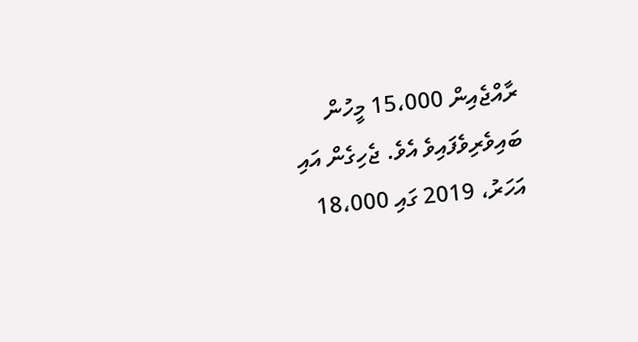ރާއްޖެއިން 15،000 މީހުން ބައިވެރިވެފައިވެ އެވެ. ޖެހިގެން އައި އަހަރު، 2019 ގައި 18،000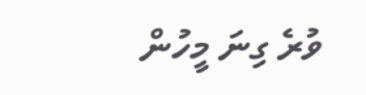ވުރެ ގިނަ މީހުން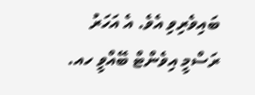ބައިވެރިވި އެވެ. އެ އަހަރު ރަސްމީ އިވެންޓް ބޭއްވީ ހއ.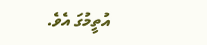އުތީމުގަ އެވެ.